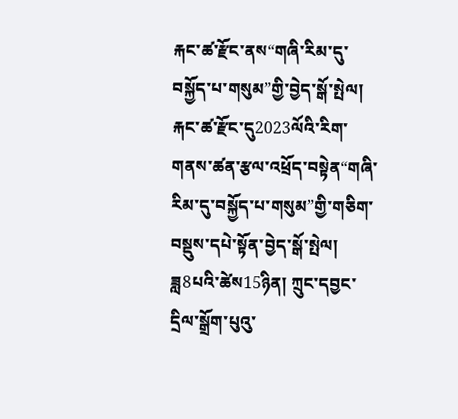རྐང་ཚ་རྫོང་ནས“གཞི་རིམ་དུ་བསྐྱོད་པ་གསུམ”གྱི་བྱེད་སྒོ་སྤེལ།
རྐང་ཚ་རྫོང་དུ2023ལོའི་རིག་གནས་ཚན་རྩལ་འཕྲོད་བསྟེན“གཞི་རིམ་དུ་བསྐྱོད་པ་གསུམ”གྱི་གཅིག་བསྡུས་དཔེ་སྟོན་བྱེད་སྒོ་སྤེལ།
ཟླ8པའི་ཚེས15ཉིན། ཀྲུང་དབྱང་དྲིལ་སྒྲོག་པུའུ་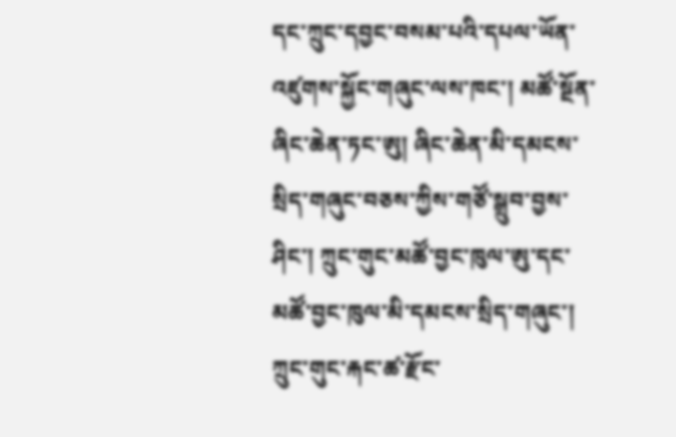དང་ཀྲུང་དབྱང་བསམ་པའི་དཔལ་ཡོན་འཛུགས་སྐྱོང་གཞུང་ལས་ཁང་། མཚོ་སྔོན་ཞིང་ཆེན་ཏང་ཨུ། ཞིང་ཆེན་མི་དམངས་སྲིད་གཞུང་བཅས་ཀྱིས་གཙོ་སྒྲུབ་བྱས་ཤིང་། ཀྲུང་གུང་མཚོ་བྱང་ཁུལ་ཨུ་དང་མཚོ་བྱང་ཁུལ་མི་དམངས་སྲིད་གཞུང་། ཀྲུང་གུང་རྐང་ཚ་རྫོང་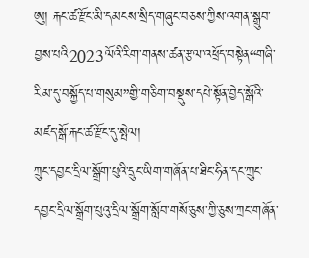ཨུ། རྐང་ཚ་རྫོང་མི་དམངས་སྲིད་གཞུང་བཅས་ཀྱིས་འགན་སྒྲུབ་བྱས་པའི2023ལོའི་རིག་གནས་ཚན་རྩལ་འཕྲོད་བསྟེན“གཞི་རིམ་དུ་བསྐྱོད་པ་གསུམ”གྱི་གཅིག་བསྡུས་དཔེ་སྟོན་བྱེད་སྒོའི་མཛད་སྒོ་རྐང་ཚ་རྫོང་དུ་སྤེལ།
ཀྲུང་དབྱང་དྲིལ་སྒྲོག་པུའི་དྲུང་ཡིག་གཞོན་པ་ཐིང་ཧིན་དང་ཀྲུང་དབྱང་དྲིལ་སྒྲོག་པུའུ་དྲིལ་སྒྲོག་སློབ་གསོ་ཅུས་ཀྱི་ཅུས་ཀྲང་གཞོན་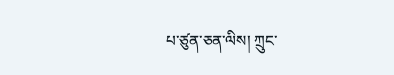པ་ཙུན་ཅན་ལིས། ཀྲུང་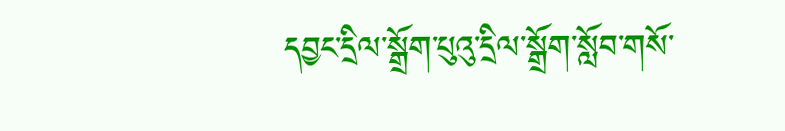དབྱང་དྲིལ་སྒྲོག་པུའུ་དྲིལ་སྒྲོག་སློབ་གསོ་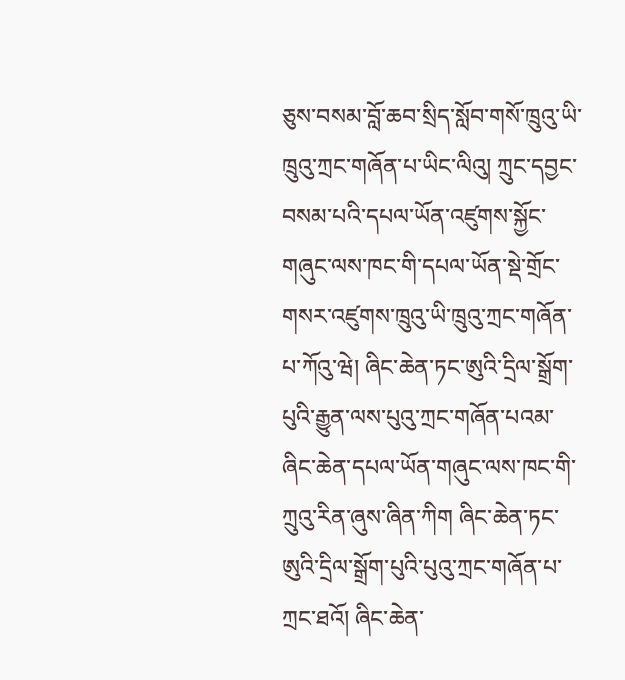ཅུས་བསམ་བློ་ཆབ་སྲིད་སློབ་གསོ་ཁྲུའུ་ཡི་ཁྲུའུ་ཀྲང་གཞོན་པ་ཡིང་ལིའུ། ཀྲུང་དབྱང་བསམ་པའི་དཔལ་ཡོན་འཛུགས་སྐྱོང་གཞུང་ལས་ཁང་གི་དཔལ་ཡོན་སྡེ་གྲོང་གསར་འཛུགས་ཁྲུའུ་ཡི་ཁྲུའུ་ཀྲང་གཞོན་པ་ཀོའུ་ཝེ། ཞིང་ཆེན་ཏང་ཨུའི་དྲིལ་སྒྲོག་པུའི་རྒྱུན་ལས་པུའུ་ཀྲང་གཞོན་པའམ་ཞིང་ཆེན་དཔལ་ཡོན་གཞུང་ལས་ཁང་གི་ཀྲུའུ་རིན་ཞུས་ཞིན་ཀིག ཞིང་ཆེན་ཏང་ཨུའི་དྲིལ་སྒྲོག་པུའི་པུའུ་ཀྲང་གཞོན་པ་ཀྲང་ཐའོ། ཞིང་ཆེན་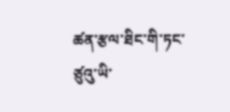ཚན་རྩལ་ཐིང་གི་ཏང་ཙུའུ་ཡི་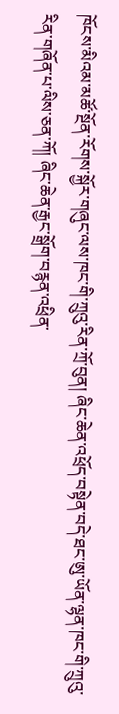ཁོངས་མིའམ་མཚོ་སྔོན་རོགས་སྐྱོར་གཞུང་ལས་ཁང་གི་ཀྲུའུ་རིན་ཀྲོ་བུན། ཞིང་ཆེན་འཕྲོད་བསྟེན་བདེ་ཐང་ཨུ་ཡོན་ལྷན་ཁང་གི་ཀྲུའུ་རིན་གཞོན་པ་ལིས་ཅན་ཀོ། ཞིང་ཆེན་རྒྱང་སྒྲོག་བརྙན་འཕྲིན་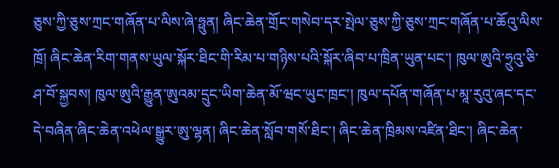ཅུས་ཀྱི་ཅུས་ཀྲང་གཞོན་པ་ལིས་ཞེ་ཧྥུན། ཞིང་ཆེན་གྲོང་གསེབ་དར་སྤེལ་ཅུས་ཀྱི་ཅུས་ཀྲང་གཞོན་པ་ཆོའུ་ལིས་ཁྲོ། ཞིང་ཆེན་རིག་གནས་ཡུལ་སྐོར་ཐིང་གི་རིམ་པ་གཉིས་པའི་སྐོར་ཞིབ་པ་ཁྲིན་ཡུན་པང་། ཁུལ་ཨུའི་ཧྲུའུ་ཅི་ཤ་བོ་སྐྱབས། ཁུལ་ཨུའི་རྒྱུན་ཨུའམ་དྲུང་ཡིག་ཆེན་མོ་ཝང་ཡུང་ཁྲང་། ཁུལ་དཔོན་གཞོན་པ་མཱ་རུའུ་ཞང་དང་དེ་བཞིན་ཞིང་ཆེན་འཕེལ་སྒྱུར་ཨུ་ལྷན། ཞིང་ཆེན་སློབ་གསོ་ཐིང་། ཞིང་ཆེན་ཁྲིམས་འཛིན་ཐིང་། ཞིང་ཆེན་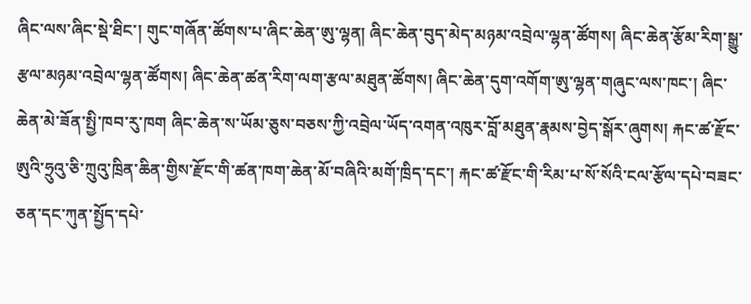ཞིང་ལས་ཞིང་སྡེ་ཐིང་། གུང་གཞོན་ཚོགས་པ་ཞིང་ཆེན་ཨུ་ལྷན། ཞིང་ཆེན་བུད་མེད་མཉམ་འབྲེལ་ལྷན་ཚོགས། ཞིང་ཆེན་རྩོམ་རིག་སྒྱུ་རྩལ་མཉམ་འབྲེལ་ལྷན་ཚོགས། ཞིང་ཆེན་ཚན་རིག་ལག་རྩལ་མཐུན་ཚོགས། ཞིང་ཆེན་དུག་འགོག་ཨུ་ལྷན་གཞུང་ལས་ཁང་། ཞིང་ཆེན་མེ་ཟོན་སྤྱི་ཁབ་རུ་ཁག ཞིང་ཆེན་ས་ཡོམ་ཅུས་བཅས་ཀྱི་འབྲེལ་ཡོད་འགན་འཁུར་བློ་མཐུན་རྣམས་བྱེད་སྒོར་ཞུགས། རྐང་ཚ་རྫོང་ཨུའི་ཧྲུའུ་ཅི་ཀྲུའུ་ཁྲིན་ཆིན་གྱིས་རྫོང་གི་ཚན་ཁག་ཆེན་མོ་བཞིའི་མགོ་ཁྲིད་དང་། རྐང་ཚ་རྫོང་གི་རིམ་པ་སོ་སོའི་ངལ་རྩོལ་དཔེ་བཟང་ཅན་དང་ཀུན་སྤྱོད་དཔེ་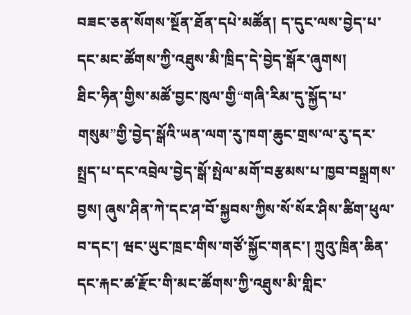བཟང་ཅན་སོགས་སྔོན་ཐོན་དཔེ་མཚོན། ད་དུང་ལས་བྱེད་པ་དང་མང་ཚོགས་ཀྱི་འཐུས་མི་ཁྲིད་དེ་བྱེད་སྒོར་ཞུགས།
ཐིང་ཧིན་གྱིས་མཚོ་བྱང་ཁུལ་གྱི“གཞི་རིམ་དུ་སྐྱོད་པ་གསུམ”གྱི་བྱེད་སྒོའི་ཡན་ལག་རུ་ཁག་ཆུང་གྲས་ལ་རུ་དར་སྤྲད་པ་དང་འབྲེལ་བྱེད་སྒོ་སྤེལ་མགོ་བརྩམས་པ་ཁྱབ་བསྒྲགས་བྱས། ཞུས་ཤིན་ཀེ་དང་ཤ་བོ་སྐྱབས་ཀྱིས་སོ་སོར་ཤིས་ཚིག་ཕུལ་བ་དང་། ཝང་ཡུང་ཁྲང་གིས་གཙོ་སྐྱོང་གནང་། ཀྲུའུ་ཁྲིན་ཆིན་དང་རྐང་ཚ་རྫོང་གི་མང་ཚོགས་ཀྱི་འཐུས་མི་གླིང་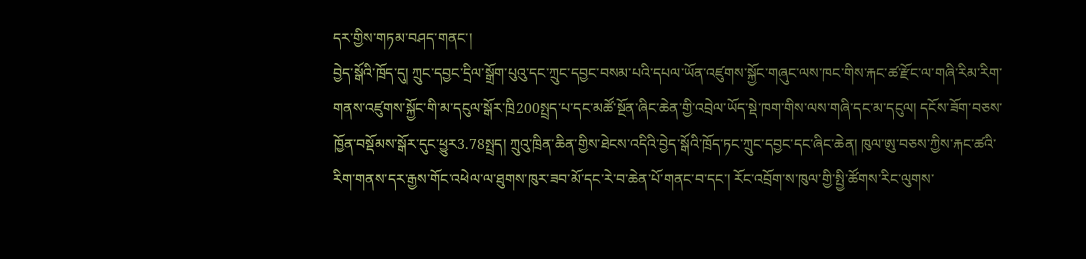དར་གྱིས་གཏམ་བཤད་གནང་།
བྱེད་སྒོའི་ཁྲོད་དུ། ཀྲུང་དབྱང་དྲིལ་སྒྲོག་པུའུ་དང་ཀྲུང་དབྱང་བསམ་པའི་དཔལ་ཡོན་འཛུགས་སྐྱོང་གཞུང་ལས་ཁང་གིས་རྐང་ཚ་རྫོང་ལ་གཞི་རིམ་རིག་གནས་འཛུགས་སྐྱོང་གི་མ་དངུལ་སྒོར་ཁྲི200སྤྲད་པ་དང་མཚོ་སྔོན་ཞིང་ཆེན་གྱི་འབྲེལ་ཡོད་སྡེ་ཁག་གིས་ལས་གཞི་དང་མ་དངུལ། དངོས་ཟོག་བཅས་ཁྱོན་བསྡོམས་སྒོར་དུང་ཕྱུར3.78སྤྲད། ཀྲུའུ་ཁྲིན་ཆིན་གྱིས་ཐེངས་འདིའི་བྱེད་སྒོའི་ཁྲོད་ཏང་ཀྲུང་དབྱང་དང་ཞིང་ཆེན། ཁུལ་ཨུ་བཅས་ཀྱིས་རྐང་ཚའི་རིག་གནས་དར་རྒྱས་གོང་འཕེལ་ལ་ཐུགས་ཁུར་ཟབ་མོ་དང་རེ་བ་ཆེན་པོ་གནང་བ་དང་། རོང་འབྲོག་ས་ཁུལ་གྱི་སྤྱི་ཚོགས་རིང་ལུགས་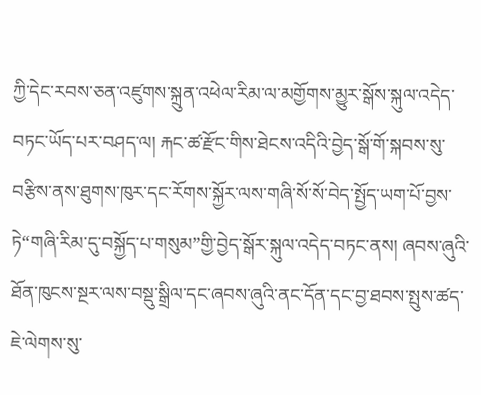ཀྱི་དེང་རབས་ཅན་འཛུགས་སྐྲུན་འཕེལ་རིམ་ལ་མགྱོགས་མྱུར་སྒོས་སྐུལ་འདེད་བཏང་ཡོད་པར་བཤད་ལ། རྐང་ཚ་རྫོང་གིས་ཐེངས་འདིའི་བྱེད་སྒོ་གོ་སྐབས་སུ་བརྩིས་ནས་ཐུགས་ཁུར་དང་རོགས་སྐྱོར་ལས་གཞི་སོ་སོ་བེད་སྤྱོད་ཡག་པོ་བྱས་ཏེ“གཞི་རིམ་དུ་བསྐྱོད་པ་གསུམ”གྱི་བྱེད་སྒོར་སྐུལ་འདེད་བཏང་ནས། ཞབས་ཞུའི་ཐོན་ཁུངས་སྔར་ལས་བསྡུ་སྒྲིལ་དང་ཞབས་ཞུའི་ནང་དོན་དང་བྱ་ཐབས་སྤུས་ཚད་ཇེ་ལེགས་སུ་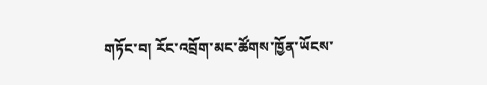གཏོང་བ། རོང་འབྲོག་མང་ཚོགས་ཁྱོན་ཡོངས་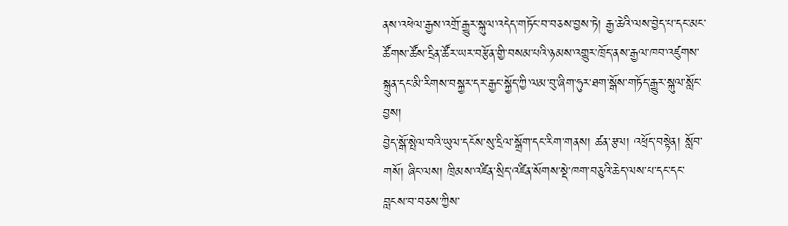ནས་འཕེལ་རྒྱས་འགྲོ་རྒྱུར་སྐུལ་འདེད་གཏོང་བ་བཅས་བྱས་ཏེ། རྒྱ་ཆེའི་ལས་བྱེད་པ་དང་མང་ཚོགས་ཚོས་དྲིན་ཚོར་ཡར་བརྩོན་གྱི་བསམ་པའི་ཉམས་འགྱུར་ཁྲོད་ནས་རྒྱལ་ཁབ་འཛུགས་སྐྲུན་དང་མི་རིགས་བསྐྱར་དར་རྒྱང་སྐྱོད་ཀྱི་ལམ་བུ་ཞིག་ཧུར་ཐག་སྒོས་གཏོད་རྒྱུར་སྐུལ་སློང་བྱས།
བྱེད་སྒོ་སྤེལ་བའི་ཡུལ་དངོས་སུ་དྲིལ་སྒྲོག་དང་རིག་གནས། ཚན་རྩལ། འཕྲོད་བསྟེན། སློབ་གསོ། ཞིང་ལས། ཁྲིམས་འཛིན་སྲིད་འཛིན་སོགས་སྡེ་ཁག་བཅུའི་ཆེད་ལས་པ་དང་དང་བླངས་བ་བཅས་ཀྱིས་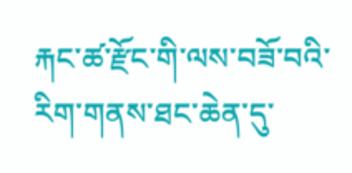རྐང་ཚ་རྫོང་གི་ལས་བཟོ་བའི་རིག་གནས་ཐང་ཆེན་དུ་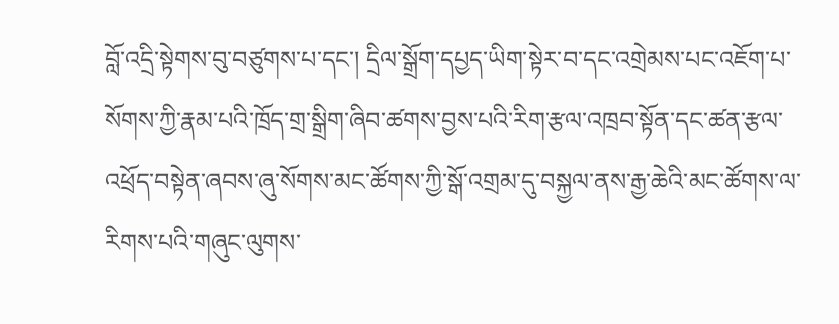བློ་འདྲི་སྟེགས་བུ་བཙུགས་པ་དང་། དྲིལ་སྒྲོག་དཔྱད་ཡིག་སྟེར་བ་དང་འགྲེམས་པང་འཇོག་པ་སོགས་ཀྱི་རྣམ་པའི་ཁྲོད་གྲ་སྒྲིག་ཞིབ་ཚགས་བྱས་པའི་རིག་རྩལ་འཁྲབ་སྟོན་དང་ཚན་རྩལ་འཕྲོད་བསྟེན་ཞབས་ཞུ་སོགས་མང་ཚོགས་ཀྱི་སྒོ་འགྲམ་དུ་བསྐྱལ་ནས་རྒྱ་ཆེའི་མང་ཚོགས་ལ་རིགས་པའི་གཞུང་ལུགས་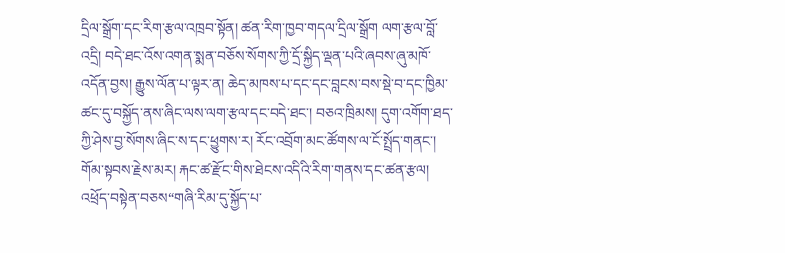དྲིལ་སྒྲོག་དང་རིག་རྩལ་འཁྲབ་སྟོན། ཚན་རིག་ཁྱབ་གདལ་དྲིལ་སྒྲོག ལག་རྩལ་བློ་འདྲི། བདེ་ཐང་འོས་འགན་སྨན་བཅོས་སོགས་ཀྱི་དྲོ་སྐྱིད་ལྡན་པའི་ཞབས་ཞུ་མཁོ་འདོན་བྱས། རྒྱུས་ལོན་པ་ལྟར་ན། ཆེད་མཁས་པ་དང་དང་བླངས་བས་སྡེ་བ་དང་ཁྱིམ་ཚང་དུ་བསྐྱོད་ནས་ཞིང་ལས་ལག་རྩལ་དང་བདེ་ཐང་། བཅའ་ཁྲིམས། དུག་འགོག་ཐད་ཀྱི་ཤེས་བྱ་སོགས་ཞིང་ས་དང་ཕྱུགས་ར། རོང་འབྲོག་མང་ཚོགས་ལ་ངོ་སྤྲོད་གནང་།
གོམ་སྟབས་རྗེས་མར། རྐང་ཚ་རྫོང་གིས་ཐེངས་འདིའི་རིག་གནས་དང་ཚན་རྩལ། འཕྲོད་བསྟེན་བཅས“གཞི་རིམ་དུ་སྐྱོད་པ་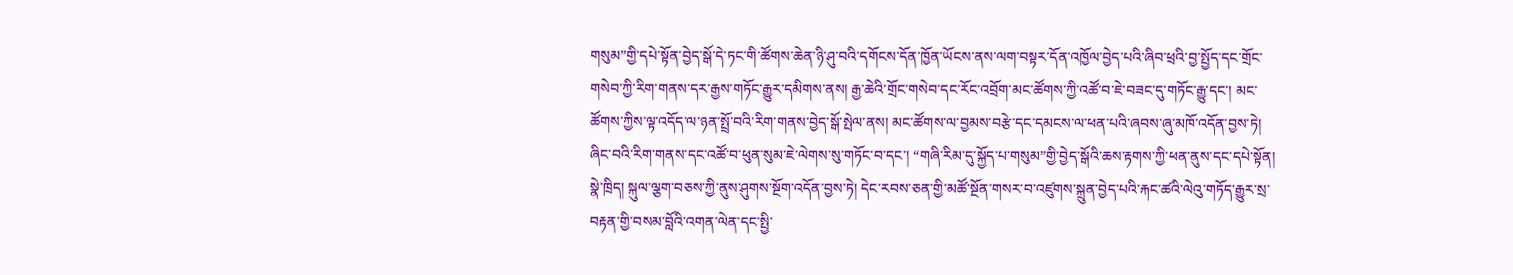གསུམ”གྱི་དཔེ་སྟོན་བྱེད་སྒོ་དེ་ཏང་གི་ཚོགས་ཆེན་ཉི་ཤུ་བའི་དགོངས་དོན་ཁྱོན་ཡོངས་ནས་ལག་བསྟར་དོན་འཁྱོལ་བྱེད་པའི་ཞིབ་ཕྲའི་བྱ་སྤྱོད་དང་གྲོང་གསེབ་ཀྱི་རིག་གནས་དར་རྒྱས་གཏོང་རྒྱུར་དམིགས་ནས། རྒྱ་ཆེའི་གྲོང་གསེབ་དང་རོང་འབྲོག་མང་ཚོགས་ཀྱི་འཚོ་བ་ཇེ་བཟང་དུ་གཏོང་རྒྱུ་དང་། མང་ཚོགས་ཀྱིས་ལྟ་འདོད་ལ་ཉན་སྤྲོ་བའི་རིག་གནས་བྱེད་སྒོ་སྤེལ་ནས། མང་ཚོགས་ལ་བྱམས་བརྩེ་དང་དམངས་ལ་ཕན་པའི་ཞབས་ཞུ་མཁོ་འདོན་བྱས་ཏེ། ཞིང་བའི་རིག་གནས་དང་འཚོ་བ་ཕུན་སུམ་ཇེ་ལེགས་སུ་གཏོང་བ་དང་། “གཞི་རིམ་དུ་སྐྱོད་པ་གསུམ”གྱི་བྱེད་སྒོའི་ཆས་རྟགས་ཀྱི་ཕན་ནུས་དང་དཔེ་སྟོན། སྣེ་ཁྲིད། སྐུལ་ལྕག་བཅས་ཀྱི་ནུས་ཤུགས་སྔོག་འདོན་བྱས་ཏེ། དེང་རབས་ཅན་གྱི་མཚོ་སྔོན་གསར་བ་འཛུགས་སྐྲུན་བྱེད་པའི་རྐང་ཚའི་ལེའུ་གཏོད་རྒྱུར་སྲ་བརྟན་གྱི་བསམ་བློའི་འགན་ལེན་དང་སྤྱི་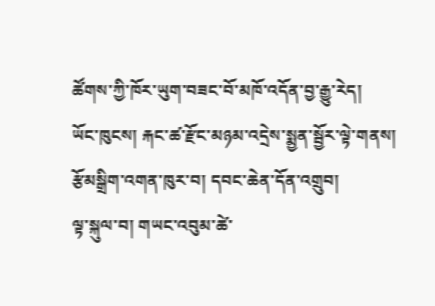ཚོགས་ཀྱི་ཁོར་ཡུག་བཟང་བོ་མཁོ་འདོན་བྱ་རྒྱུ་རེད།
ཡོང་ཁུངས། རྐང་ཚ་རྫོང་མཉམ་འདྲེས་སྨྱན་སྦྱོར་ལྟེ་གནས། རྩོམསྒྲིག་འགན་ཁུར་བ། དབང་ཆེན་དོན་འགྲུབ།
ལྟ་སྐུལ་བ། གཡང་འབུམ་ཚེ་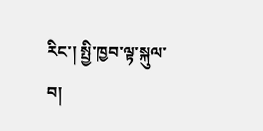རིང་། སྤྱི་ཁྱབ་ལྟ་སྐུལ་བ།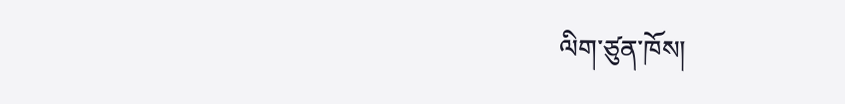ལིག་ཙུན་ཁོས།